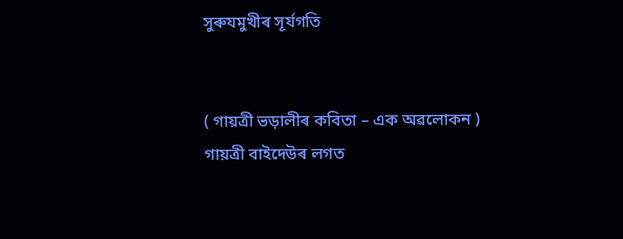সুৰুযমুখীৰ সূৰ্যগতি


( গায়ত্ৰী ভড়ালীৰ কবিতা – এক অৱলোকন )
গায়ত্ৰী বাইদেউৰ লগত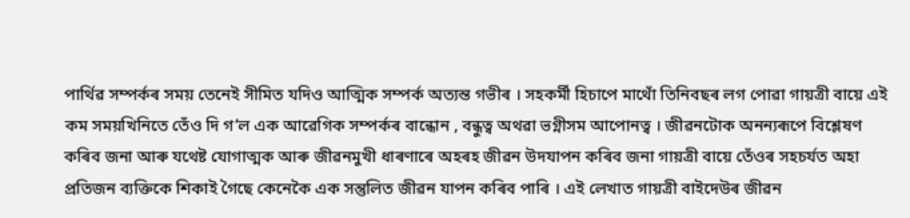পাৰ্থিৱ সম্পৰ্কৰ সময় তেনেই সীমিত যদিও আত্মিক সম্পৰ্ক অত্যন্ত গভীৰ । সহকৰ্মী হিচাপে মাথোঁ তিনিবছৰ লগ পোৱা গায়ত্ৰী বায়ে এই কম সময়খিনিতে তেঁও দি গ’ল এক আৱেগিক সম্পৰ্কৰ বান্ধোন , বন্ধুত্ব অথৱা ভগ্নীসম আপোনত্ব । জীৱনটোক অনন্যৰূপে বিশ্লেষণ কৰিব জনা আৰু যথেষ্ট যোগাত্মক আৰু জীৱনমুখী ধাৰণাৰে অহৰহ জীৱন উদযাপন কৰিব জনা গায়ত্ৰী বায়ে তেঁওৰ সহচৰ্যত অহা প্ৰতিজন ব্যক্তিকে শিকাই গৈছে কেনেকৈ এক সন্তুলিত জীৱন যাপন কৰিব পাৰি । এই লেখাত গায়ত্ৰী বাইদেউৰ জীৱন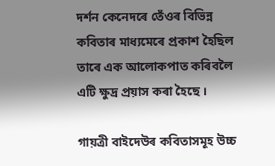দৰ্শন কেনেদৰে তেঁওৰ বিভিন্ন কবিতাৰ মাধ্যমেৰে প্ৰকাশ হৈছিল তাৰে এক আলোকপাত কৰিবলৈ এটি ক্ষুদ্ৰ প্ৰয়াস কৰা হৈছে ।

গায়ত্ৰী বাইদেউৰ কবিতাসমূহ উচ্চ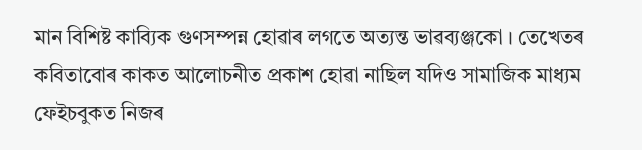মান বিশিষ্ট কাব্যিক গুণসম্পন্ন হোৱাৰ লগতে অত্যন্ত ভাৱব্যঞ্জকো । তেখেতৰ কবিতাবোৰ কাকত আলোচনীত প্ৰকাশ হোৱা নাছিল যদিও সামাজিক মাধ্যম ফেইচবুকত নিজৰ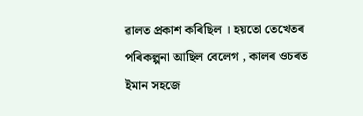ৱালত প্ৰকাশ কৰিছিল । হয়তো তেখেতৰ পৰিকল্পনা আছিল বেলেগ , কালৰ ওচৰত ইমান সহজে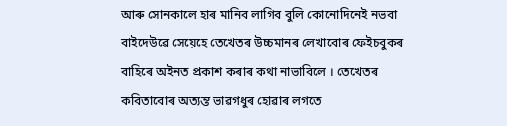আৰু সোনকালে হাৰ মানিব লাগিব বুলি কোনোদিনেই নভবা বাইদেউৱে সেয়েহে তেখেতৰ উচ্চমানৰ লেখাবোৰ ফেইচবুকৰ বাহিৰে অইনত প্ৰকাশ কৰাৰ কথা নাভাবিলে । তেখেতৰ কবিতাবোৰ অত্যন্ত ভাৱগধুৰ হোৱাৰ লগতে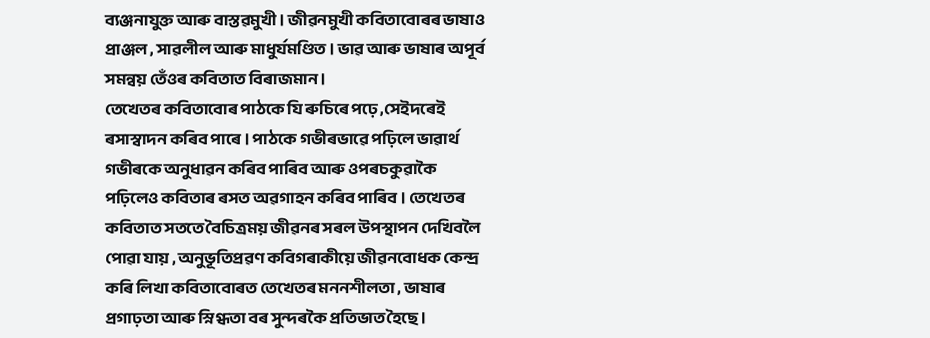ব্যঞ্জনাযুক্ত আৰু বাস্তৱমুখী । জীৱনমুখী কবিতাবোৰৰ ভাষাও প্ৰাঞ্জল , সাৱলীল আৰু মাধুৰ্যমণ্ডিত । ভাৱ আৰু ভাষাৰ অপূৰ্ব সমন্বয় তেঁওৰ কবিতাত বিৰাজমান ।
তেখেতৰ কবিতাবোৰ পাঠকে যি ৰুচিৰে পঢ়ে ,সেইদৰেই ৰসাস্বাদন কৰিব পাৰে । পাঠকে গভীৰভাৱে পঢ়িলে ভাৱাৰ্থ গভীৰকে অনুধাৱন কৰিব পাৰিব আৰু ওপৰচকুৱাকৈ পঢ়িলেও কবিতাৰ ৰসত অৱগাহন কৰিব পাৰিব । তেখেতৰ কবিতাত সততে বৈচিত্ৰময় জীৱনৰ সৰল উপস্থাপন দেখিবলৈ পোৱা যায় , অনুভূতিপ্ৰৱণ কবিগৰাকীয়ে জীৱনবোধক কেন্দ্ৰ কৰি লিখা কবিতাবোৰত তেখেতৰ মননশীলতা , ভাষাৰ প্ৰগাঢ়তা আৰু স্নিগ্ধতা বৰ সুন্দৰকৈ প্ৰতিভাত হৈছে ।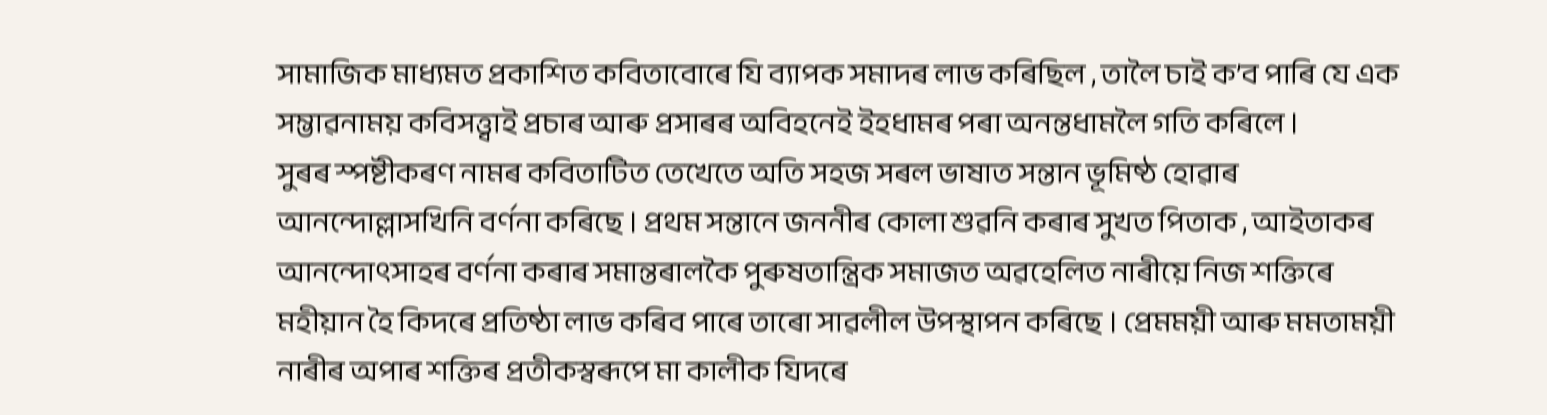সামাজিক মাধ্যমত প্ৰকাশিত কবিতাবোৰে যি ব্যাপক সমাদৰ লাভ কৰিছিল , তালৈ চাই ক’ব পাৰি যে এক সম্ভাৱনাময় কবিসত্ত্বাই প্ৰচাৰ আৰু প্ৰসাৰৰ অবিহনেই ইহধামৰ পৰা অনন্তধামলৈ গতি কৰিলে ।
সুৰৰ স্পষ্টীকৰণ নামৰ কবিতাটিত তেখেতে অতি সহজ সৰল ভাষাত সন্তান ভূমিষ্ঠ হোৱাৰ আনন্দোল্লাসখিনি বৰ্ণনা কৰিছে । প্ৰথম সন্তানে জননীৰ কোলা শুৱনি কৰাৰ সুখত পিতাক , আইতাকৰ আনন্দোৎসাহৰ বৰ্ণনা কৰাৰ সমান্তৰালকৈ পুৰুষতান্ত্ৰিক সমাজত অৱহেলিত নাৰীয়ে নিজ শক্তিৰে মহীয়ান হৈ কিদৰে প্ৰতিষ্ঠা লাভ কৰিব পাৰে তাৰো সাৱলীল উপস্থাপন কৰিছে । প্ৰেমময়ী আৰু মমতাময়ী নাৰীৰ অপাৰ শক্তিৰ প্ৰতীকস্বৰূপে মা কালীক যিদৰে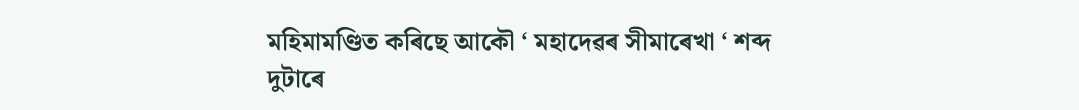মহিমামণ্ডিত কৰিছে আকৌ ‘ মহাদেৱৰ সীমাৰেখা ‘ শব্দ দুটাৰে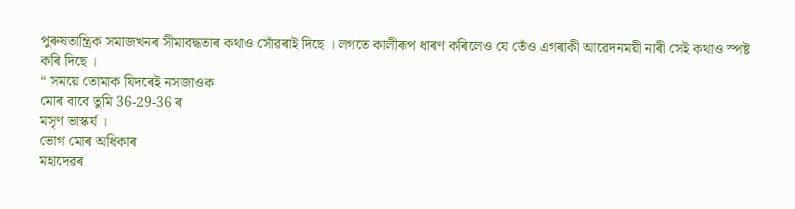পুৰুষতান্ত্ৰিক সমাজখনৰ সীমাবদ্ধতাৰ কথাও সোঁৱৰাই দিছে । লগতে কালীৰূপ ধাৰণ কৰিলেও যে তেঁও এগৰাকী আৱেদনময়ী নাৰী সেই কথাও স্পষ্ট কৰি দিছে ।
“ সময়ে তোমাক যিদৰেই নসজাওক
মোৰ বাবে তুমি 36-29-36 ৰ
মসৃণ ভাস্কৰ্য ।
ভোগ মোৰ অধিকাৰ
মহাদেৱৰ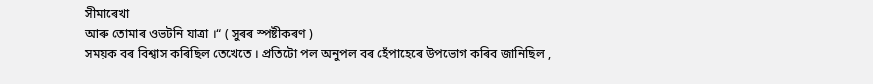সীমাৰেখা
আৰু তোমাৰ ওভটনি যাত্ৰা ।“ ( সুৰৰ স্পষ্টীকৰণ )
সময়ক বৰ বিশ্বাস কৰিছিল তেখেতে । প্ৰতিটো পল অনুপল বৰ হেঁপাহেৰে উপভোগ কৰিব জানিছিল ,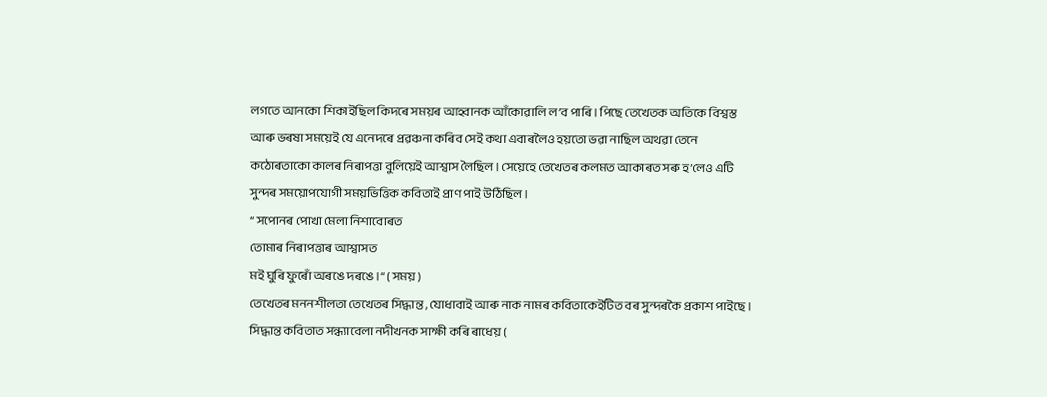লগতে আনকো শিকাইছিল কিদৰে সময়ৰ আহ্বানক আঁকোৱালি ল’ব পাৰি । পিছে তেখেতক অতিকে বিশ্বস্ত আৰু ভৰষা সময়েই যে এনেদৰে প্ৰৱঞ্চনা কৰিব সেই কথা এবাৰলৈও হয়তো ভৱা নাছিল অথৱা তেনে কঠোৰতাকো কালৰ নিৰাপত্তা বুলিয়েই আশ্বাস লৈছিল । সেয়েহে তেখেতৰ কলমত আকাৰত সৰু হ’লেও এটি সুন্দৰ সময়োপযোগী সময়ভিত্তিক কবিতাই প্ৰাণ পাই উঠিছিল ।
“ সপোনৰ পোখা মেলা নিশাবোৰত
তোমাৰ নিৰাপত্তাৰ আশ্বাসত
মই ঘুৰি ফুৰোঁ অৰঙে দৰঙে ।“ ( সময় )
তেখেতৰ মননশীলতা তেখেতৰ সিদ্ধান্ত , যোধাবাই আৰু নাক নামৰ কবিতাকেইটিত বৰ সুন্দৰকৈ প্ৰকাশ পাইছে । সিদ্ধান্ত কবিতাত সন্ধ্যাবেলা নদীখনক সাক্ষী কৰি ৰাধেয় (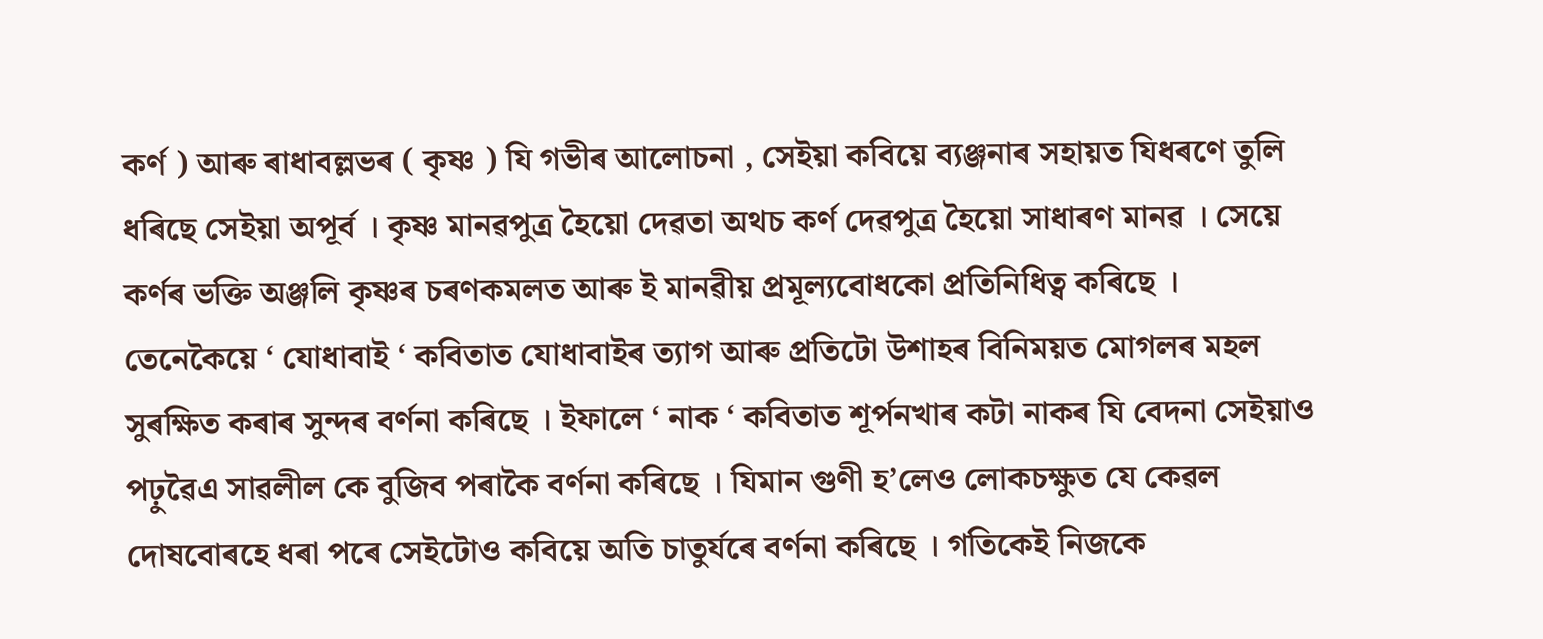কৰ্ণ ) আৰু ৰাধাবল্লভৰ ( কৃষ্ণ ) যি গভীৰ আলোচনা , সেইয়া কবিয়ে ব্যঞ্জনাৰ সহায়ত যিধৰণে তুলি ধৰিছে সেইয়া অপূৰ্ব । কৃষ্ণ মানৱপুত্ৰ হৈয়ো দেৱতা অথচ কৰ্ণ দেৱপুত্ৰ হৈয়ো সাধাৰণ মানৱ । সেয়ে কৰ্ণৰ ভক্তি অঞ্জলি কৃষ্ণৰ চৰণকমলত আৰু ই মানৱীয় প্ৰমূল্যবোধকো প্ৰতিনিধিত্ব কৰিছে । তেনেকৈয়ে ‘ যোধাবাই ‘ কবিতাত যোধাবাইৰ ত্যাগ আৰু প্ৰতিটো উশাহৰ বিনিময়ত মোগলৰ মহল সুৰক্ষিত কৰাৰ সুন্দৰ বৰ্ণনা কৰিছে । ইফালে ‘ নাক ‘ কবিতাত শূৰ্পনখাৰ কটা নাকৰ যি বেদনা সেইয়াও পঢ়ুৱৈএ সাৱলীল কে বুজিব পৰাকৈ বৰ্ণনা কৰিছে । যিমান গুণী হ’লেও লোকচক্ষুত যে কেৱল দোষবোৰহে ধৰা পৰে সেইটোও কবিয়ে অতি চাতুৰ্যৰে বৰ্ণনা কৰিছে । গতিকেই নিজকে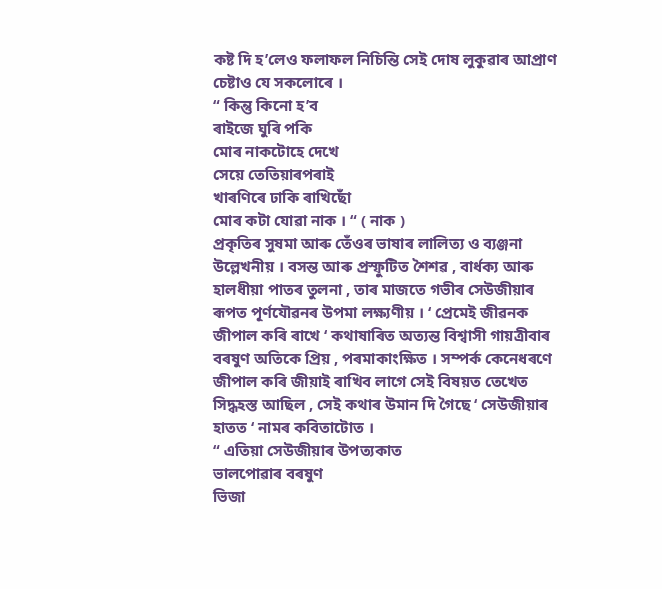কষ্ট দি হ’লেও ফলাফল নিচিন্তি সেই দোষ লুকুৱাৰ আপ্ৰাণ চেষ্টাও যে সকলোৰে ।
“ কিন্তু কিনো হ’ব
ৰাইজে ঘুৰি পকি
মোৰ নাকটোহে দেখে
সেয়ে তেতিয়াৰপৰাই
খাৰণিৰে ঢাকি ৰাখিছোঁ
মোৰ কটা যোৱা নাক । “ ( নাক )
প্ৰকৃতিৰ সুষমা আৰু তেঁওৰ ভাষাৰ লালিত্য ও ব্যঞ্জনা উল্লেখনীয় । বসন্ত আৰু প্ৰস্ফুটিত শৈশৱ , বাৰ্ধক্য আৰু হালধীয়া পাতৰ তুলনা , তাৰ মাজতে গভীৰ সেউজীয়াৰ ৰূপত পূৰ্ণযৌৱনৰ উপমা লক্ষ্যণীয় । ‘ প্ৰেমেই জীৱনক জীপাল কৰি ৰাখে ‘ কথাষাৰিত অত্যন্ত বিশ্বাসী গায়ত্ৰীবাৰ বৰষুণ অতিকে প্ৰিয় , পৰমাকাংক্ষিত । সম্পৰ্ক কেনেধৰণে জীপাল কৰি জীয়াই ৰাখিব লাগে সেই বিষয়ত তেখেত সিদ্ধহস্ত আছিল , সেই কথাৰ উমান দি গৈছে ‘ সেউজীয়াৰ হাতত‍ ‘ নামৰ কবিতাটোত ।
“ এতিয়া সেউজীয়াৰ উপত্যকাত
ভালপোৱাৰ বৰষুণ
ভিজা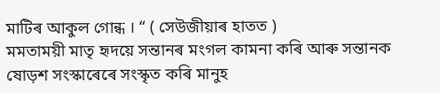মাটিৰ আকুল গোন্ধ । “ ( সেউজীয়াৰ হাতত )
মমতাময়ী মাতৃ হৃদয়ে সন্তানৰ মংগল কামনা কৰি আৰু সন্তানক ষোড়শ সংস্কাৰেৰে সংস্কৃত কৰি মানুহ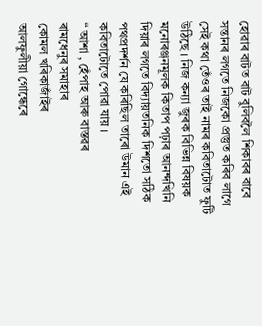হোৱাৰ বাটত বাট বুলিবলৈ শিকাবৰ বাবে সন্তানৰ লগতে নিজকো প্ৰস্তুত কৰিব লাগে সেই কথা তেঁওৰ তাই নামৰ কবিতাটোত ফুটি উঠিছে । নিজ কন্যা জুৰক বিভিন্ন বিষয়ক মনোৰঞ্জনমূলক কিতাপ পঢ়াৰ আনন্দখিনি দিয়াৰ লগতে বিদ্যায়তনিক দিশতো সঠিক পথপ্ৰদৰ্শন যে কৰিছিল তাৰো উমান এই কবিতাটোতে পোৱা যায় ।
“ আশা , হেঁপাহ আৰু বাস্তৱৰ
ৰামধেনুৰ সমাহাৰ
কোমল খৰিকাজাঁইৰ
আলফুলীয়া গোন্ধেৰে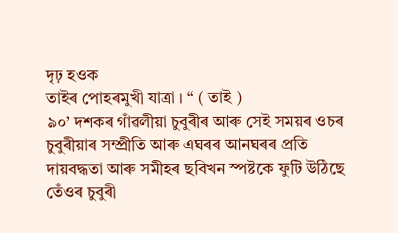দৃঢ় হওক
তাইৰ পোহৰমুখী যাত্ৰা । “ ( তাই )
৯০’ দশকৰ গাঁৱলীয়া চুবুৰীৰ আৰু সেই সময়ৰ ওচৰ চুবুৰীয়াৰ সম্প্ৰীতি আৰু এঘৰৰ আনঘৰৰ প্ৰতি দায়বদ্ধতা আৰু সমীহৰ ছবিখন স্পষ্টকে ফুটি উঠিছে তেঁওৰ চুবুৰী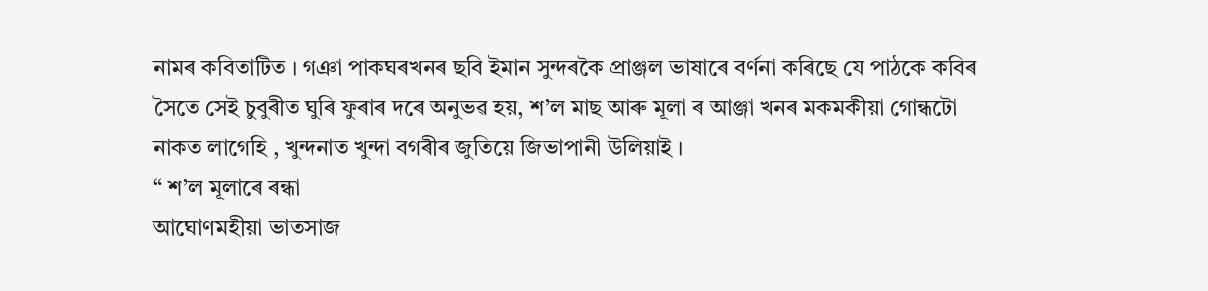নামৰ কবিতাটিত । গঞা পাকঘৰখনৰ ছবি ইমান সুন্দৰকৈ প্ৰাঞ্জল ভাষাৰে বৰ্ণনা কৰিছে যে পাঠকে কবিৰ সৈতে সেই চুবুৰীত ঘুৰি ফুৰাৰ দৰে অনুভৱ হয়, শ’ল মাছ আৰু মূলা ৰ আঞ্জা খনৰ মকমকীয়া গোন্ধটো নাকত লাগেহি , খুন্দনাত খুন্দা বগৰীৰ জুতিয়ে জিভাপানী উলিয়াই ।
“ শ’ল মূলাৰে ৰন্ধা
আঘোণমহীয়া ভাতসাজ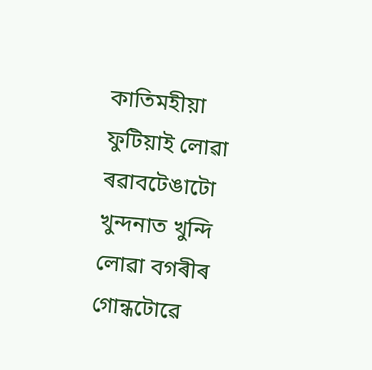কাতিমহীয়া ফুটিয়াই লোৱা ৰৱাবটেঙাটো
খুন্দনাত খুন্দি লোৱা বগৰীৰ গোন্ধটোৱে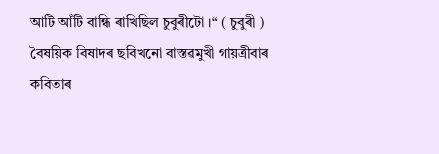আটি আঁটি বান্ধি ৰাখিছিল চুবুৰীটো ।“ ( চুবুৰী )
বৈষয়িক বিষাদৰ ছবিখনো বাস্তৱমুখী গায়ত্ৰীবাৰ কবিতাৰ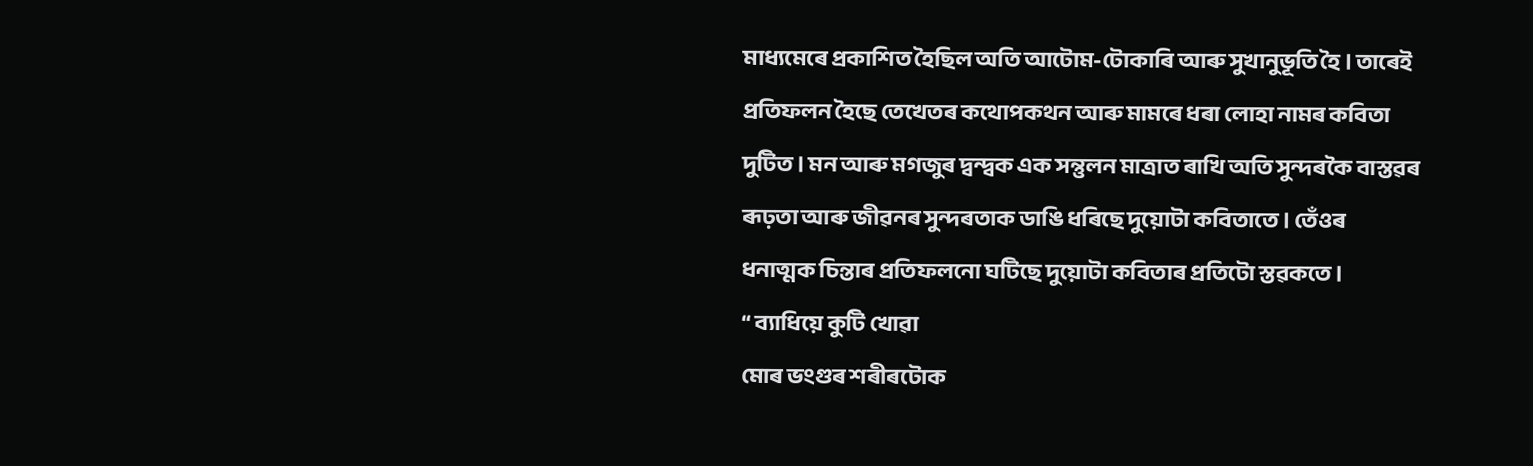মাধ্যমেৰে প্ৰকাশিত হৈছিল অতি আটোম-টোকাৰি আৰু সুখানুভূতি হৈ । তাৰেই প্ৰতিফলন হৈছে তেখেতৰ কথোপকথন আৰু মামৰে ধৰা লোহা নামৰ কবিতা দুটিত । মন আৰু মগজুৰ দ্বন্দ্বক এক সন্তুলন মাত্ৰাত ৰাখি অতি সুন্দৰকৈ বাস্তৱৰ ৰূঢ়তা আৰু জীৱনৰ সুন্দৰতাক ডাঙি ধৰিছে দুয়োটা কবিতাতে । তেঁওৰ ধনাত্মক চিন্তাৰ প্ৰতিফলনো ঘটিছে দুয়োটা কবিতাৰ প্ৰতিটো স্তৱকতে ।
“ ব্যাধিয়ে কুটি খোৱা
মোৰ ভংগুৰ শৰীৰটোক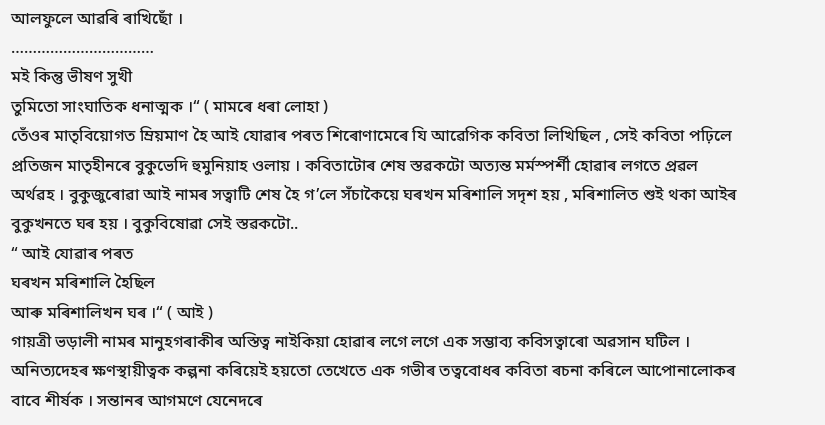আলফুলে আৱৰি ৰাখিছোঁ ।
……………………………
মই কিন্তু ভীষণ সুখী
তুমিতো সাংঘাতিক ধনাত্মক ।“ ( মামৰে ধৰা লোহা )
তেঁওৰ মাতৃবিয়োগত ম্ৰিয়মাণ হৈ আই যোৱাৰ পৰত শিৰোণামেৰে যি আৱেগিক কবিতা লিখিছিল , সেই কবিতা পঢ়িলে প্ৰতিজন মাতৃহীনৰে বুকুভেদি হুমুনিয়াহ ওলায় । কবিতাটোৰ শেষ স্তৱকটো অত্যন্ত মৰ্মস্পৰ্শী হোৱাৰ লগতে প্ৰৱল অৰ্থৱহ । বুকুজুৰোৱা আই নামৰ সত্বাটি শেষ হৈ গ’লে সঁচাকৈয়ে ঘৰখন মৰিশালি সদৃশ হয় , মৰিশালিত শুই থকা আইৰ বুকুখনতে ঘৰ হয় । বুকুবিষোৱা সেই স্তৱকটো..
“ আই যোৱাৰ পৰত
ঘৰখন মৰিশালি হৈছিল
আৰু মৰিশালিখন ঘৰ ।“ ( আই )
গায়ত্ৰী ভড়ালী নামৰ মানুহগৰাকীৰ অস্তিত্ব নাইকিয়া হোৱাৰ লগে লগে এক সম্ভাব্য কবিসত্বাৰো অৱসান ঘটিল । অনিত্যদেহৰ ক্ষণস্থায়ীত্বক কল্পনা কৰিয়েই হয়তো তেখেতে এক গভীৰ তত্ববোধৰ কবিতা ৰচনা কৰিলে আপোনালোকৰ বাবে শীৰ্ষক । সন্তানৰ আগমণে যেনেদৰে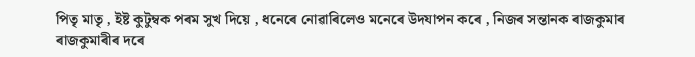পিতৃ মাতৃ , ইষ্ট কুটুম্বক পৰম সুখ দিয়ে , ধনেৰে নোৱাৰিলেও মনেৰে উদযাপন কৰে , নিজৰ সন্তানক ৰাজকুমাৰ ৰাজকুমাৰীৰ দৰে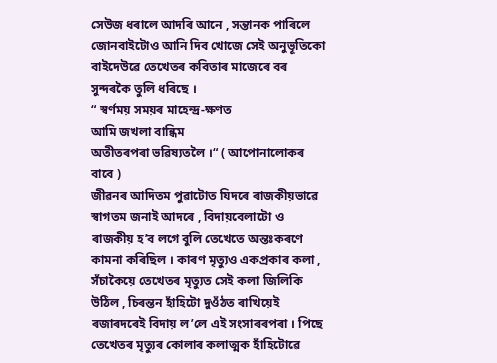সেউজ ধৰালে আদৰি আনে , সন্তানক পাৰিলে জোনবাইটোও আনি দিব খোজে সেই অনুভূতিকো বাইদেউৱে তেখেতৰ কবিতাৰ মাজেৰে বৰ সুন্দৰকৈ তুলি ধৰিছে ।
“ স্বৰ্ণময় সময়ৰ মাহেন্দ্ৰ-ক্ষণত
আমি জখলা বান্ধিম
অতীতৰপৰা ভৱিষ্যতলৈ ।“ ( আপোনালোকৰ বাবে )
জীৱনৰ আদিতম পুৱাটোত যিদৰে ৰাজকীয়ভাৱে স্বাগতম জনাই আদৰে , বিদায়বেলাটো ও ৰাজকীয় হ’ব লগে বুলি তেখেতে অন্তঃকৰণে কামনা কৰিছিল । কাৰণ মৃত্যুও একপ্ৰকাৰ কলা , সঁচাকৈয়ে তেখেতৰ মৃত্যুত সেই কলা জিলিকি উঠিল , চিৰন্তন হাঁহিটো দুওঁঠত ৰাখিয়েই ৰজাৰদৰেই বিদায় ল’লে এই সংসাৰৰপৰা । পিছে তেখেতৰ মৃত্যুৰ কোলাৰ কলাত্মক হাঁহিটোৱে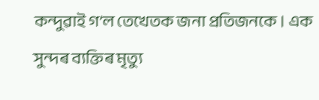কন্দুৱাই গ’ল তেখেতক জনা প্ৰতিজনকে । এক সুন্দৰ ব্যক্তিৰ মৃত্যু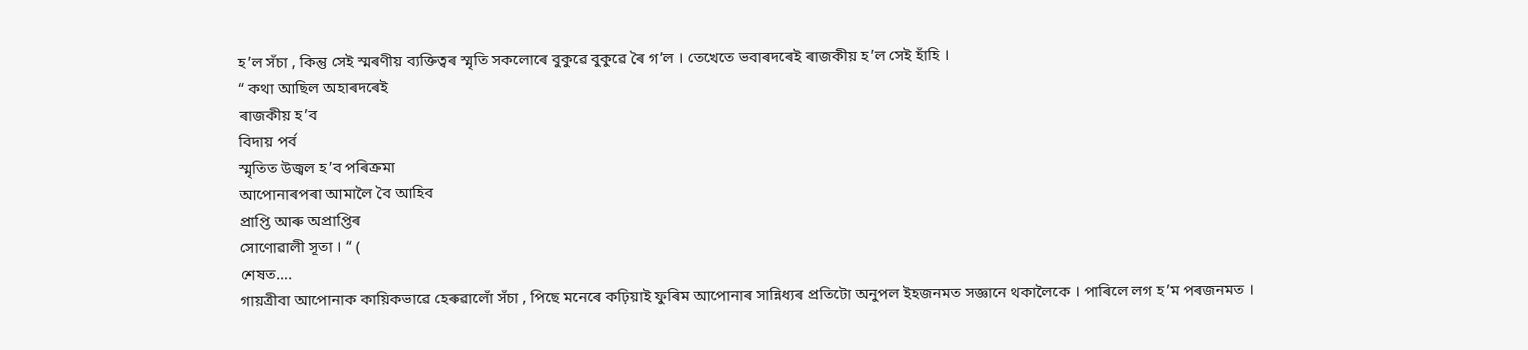হ’ল সঁচা , কিন্তু সেই স্মৰণীয় ব্যক্তিত্বৰ স্মৃতি সকলোৰে বুকুৱে বুকুৱে ৰৈ গ’ল । তেখেতে ভবাৰদৰেই ৰাজকীয় হ’ল সেই হাঁহি ।
“ কথা আছিল অহাৰদৰেই
ৰাজকীয় হ’ব
বিদায় পৰ্ব
স্মৃতিত উজ্বল হ’ব পৰিক্ৰমা
আপোনাৰপৰা আমালৈ বৈ আহিব
প্ৰাপ্তি আৰু অপ্ৰাপ্তিৰ
সোণোৱালী সূতা । “ (
শেষত….
গায়ত্ৰীবা আপোনাক কায়িকভাৱে হেৰুৱালোঁ সঁচা , পিছে মনেৰে কঢ়িয়াই ফুৰিম আপোনাৰ সান্নিধ্যৰ প্ৰতিটো অনুপল ইহজনমত সজ্ঞানে থকালৈকে । পাৰিলে লগ হ’ম পৰজনমত ।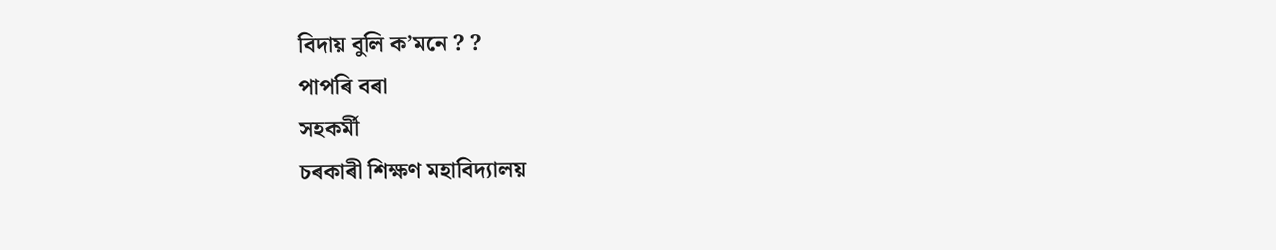বিদায় বুলি ক’মনে ? ?
পাপৰি বৰা
সহকৰ্মী
চৰকাৰী শিক্ষণ মহাবিদ্যালয়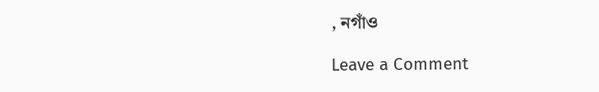, নগাঁও

Leave a Comment